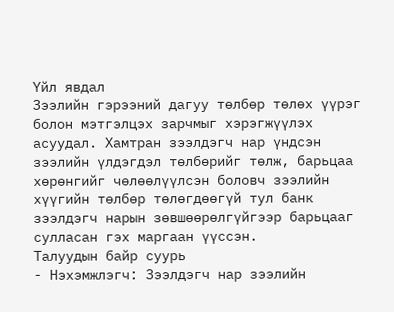Үйл явдал
Зээлийн гэрээний дагуу төлбөр төлөх үүрэг болон мэтгэлцэх зарчмыг хэрэгжүүлэх асуудал. Хамтран зээлдэгч нар үндсэн зээлийн үлдэгдэл төлбөрийг төлж, барьцаа хөрөнгийг чөлөөлүүлсэн боловч зээлийн хүүгийн төлбөр төлөгдөөгүй тул банк зээлдэгч нарын зөвшөөрөлгүйгээр барьцааг сулласан гэх маргаан үүссэн.
Талуудын байр суурь
- Нэхэмжлэгч: Зээлдэгч нар зээлийн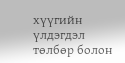хүүгийн үлдэгдэл төлбөр болон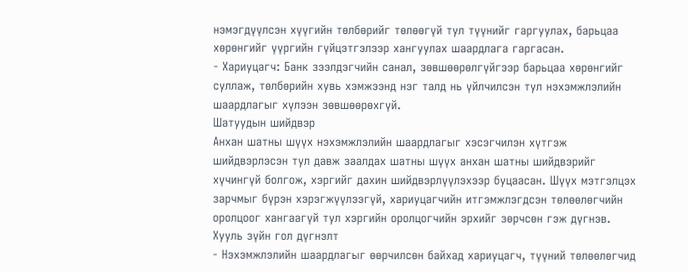нэмэгдүүлсэн хүүгийн төлбөрийг төлөөгүй тул түүнийг гаргуулах, барьцаа хөрөнгийг үүргийн гүйцэтгэлээр хангуулах шаардлага гаргасан.
- Хариуцагч: Банк зээлдэгчийн санал, зөвшөөрөлгүйгээр барьцаа хөрөнгийг суллаж, төлбөрийн хувь хэмжээнд нэг талд нь үйлчилсэн тул нэхэмжлэлийн шаардлагыг хүлээн зөвшөөрөхгүй.
Шатуудын шийдвэр
Анхан шатны шүүх нэхэмжлэлийн шаардлагыг хэсэгчилэн хүтгэж шийдвэрлэсэн тул давж заалдах шатны шүүх анхан шатны шийдвэрийг хүчингүй болгож, хэргийг дахин шийдвэрлүүлэхээр буцаасан. Шүүх мэтгэлцэх зарчмыг бүрэн хэрэгжүүлээгүй, хариуцагчийн итгэмжлэгдсэн төлөөлөгчийн оролцоог хангаагүй тул хэргийн оролцогчийн эрхийг зөрчсөн гэж дүгнэв.
Хууль зүйн гол дүгнэлт
- Нэхэмжлэлийн шаардлагыг өөрчилсөн байхад хариуцагч, түүний төлөөлөгчид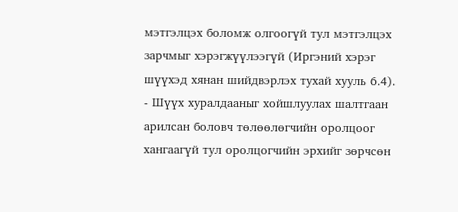мэтгэлцэх боломж олгоогүй тул мэтгэлцэх зарчмыг хэрэгжүүлээгүй (Иргэний хэрэг шүүхэд хянан шийдвэрлэх тухай хууль 6.4).
- Шүүх хуралдааныг хойшлуулах шалтгаан арилсан боловч төлөөлөгчийн оролцоог хангаагүй тул оролцогчийн эрхийг зөрчсөн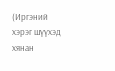(Иргэний хэрэг шүүхэд хянан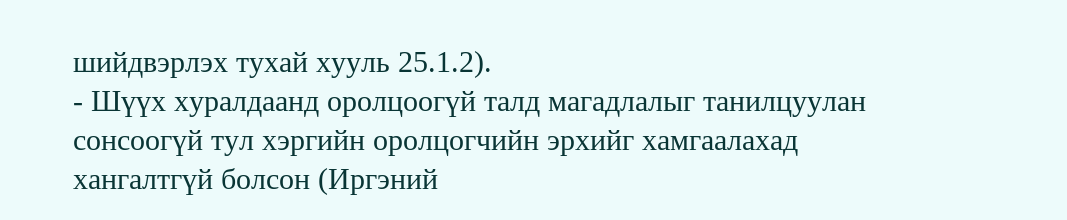шийдвэрлэх тухай хууль 25.1.2).
- Шүүх хуралдаанд оролцоогүй талд магадлалыг танилцуулан сонсоогүй тул хэргийн оролцогчийн эрхийг хамгаалахад хангалтгүй болсон (Иргэний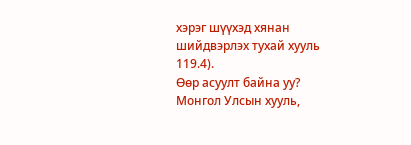хэрэг шүүхэд хянан шийдвэрлэх тухай хууль 119.4).
Өөр асуулт байна уу?
Монгол Улсын хууль,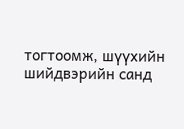тогтоомж, шүүхийн шийдвэрийн санд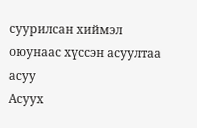суурилсан хиймэл оюунаас хүссэн асуултаа асуу
Асуух